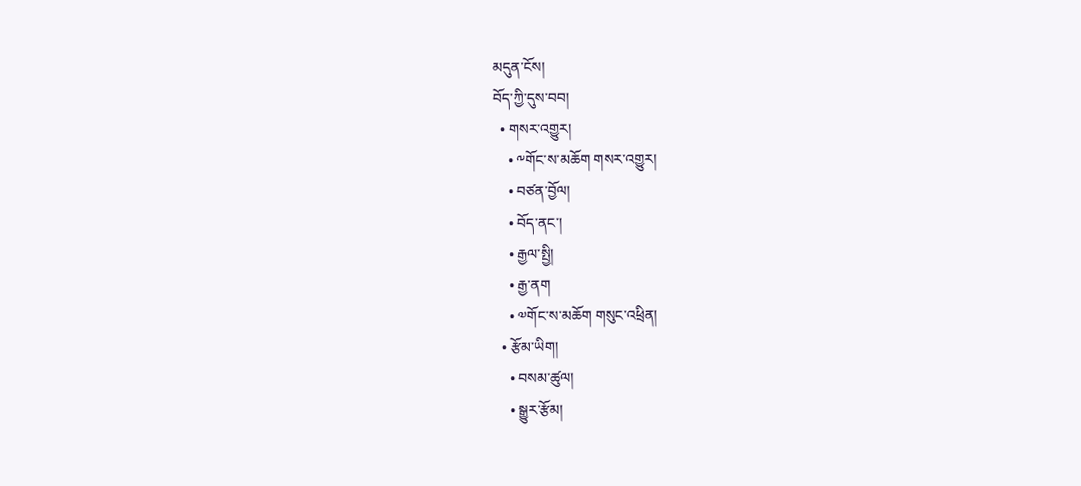མདུན་ངོས།
བོད་ཀྱི་དུས་བབ།
  • གསར་འགྱུར།
    • ༸གོང་ས་མཆོག གསར་འགྱུར།
    • བཙན་བྱོལ།
    • བོད་ནང་།
    • རྒྱལ་སྤྱི།
    • རྒྱ་ནག
    • ༧གོང་ས་མཆོག གསུང་འཕྲིན།
  • རྩོམ་ཡིག།
    • བསམ་ཚུལ།
    • སྒྱུར་རྩོམ།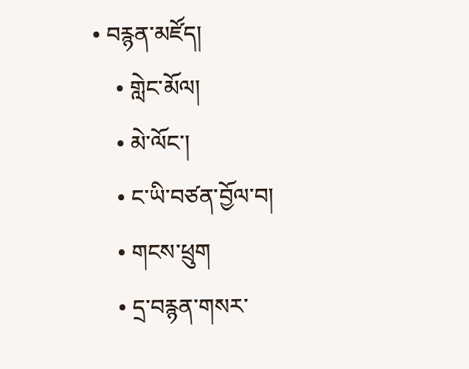• བརྙན་མཛོད།
    • གླེང་མོལ།
    • མེ་ལོང་།
    • ང་ཡི་བཙན་བྱོལ་བ།
    • གངས་ཕྲུག
    • དྲ་བརྙན་གསར་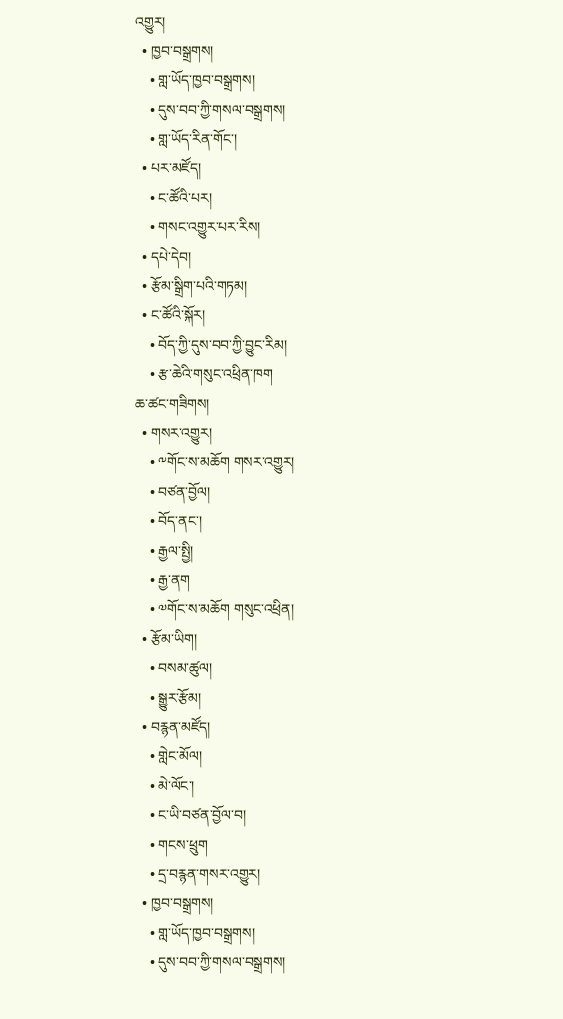འགྱུར།
  • ཁྱབ་བསྒྲགས།
    • གླ་ཡོད་ཁྱབ་བསྒྲགས།
    • དུས་བབ་ཀྱི་གསལ་བསྒྲགས།
    • གླ་ཡོད་རིན་གོང་།
  • པར་མཛོད།
    • ང་ཚོའི་པར།
    • གསང་འགྱུར་པར་རིས།
  • དཔེ་དེབ།
  • རྩོམ་སྒྲིག་པའི་གཏམ།
  • ང་ཚོའི་སྐོར།
    • བོད་ཀྱི་དུས་བབ་ཀྱི་བྱུང་རིམ།
    • རྩ་ཆེའི་གསུང་འཕྲིན་ཁག
ཆ་ཚང་གཟིགས།
  • གསར་འགྱུར།
    • ༸གོང་ས་མཆོག གསར་འགྱུར།
    • བཙན་བྱོལ།
    • བོད་ནང་།
    • རྒྱལ་སྤྱི།
    • རྒྱ་ནག
    • ༧གོང་ས་མཆོག གསུང་འཕྲིན།
  • རྩོམ་ཡིག།
    • བསམ་ཚུལ།
    • སྒྱུར་རྩོམ།
  • བརྙན་མཛོད།
    • གླེང་མོལ།
    • མེ་ལོང་།
    • ང་ཡི་བཙན་བྱོལ་བ།
    • གངས་ཕྲུག
    • དྲ་བརྙན་གསར་འགྱུར།
  • ཁྱབ་བསྒྲགས།
    • གླ་ཡོད་ཁྱབ་བསྒྲགས།
    • དུས་བབ་ཀྱི་གསལ་བསྒྲགས།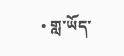• གླ་ཡོད་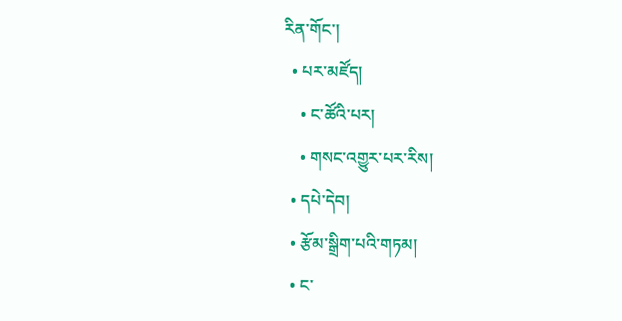རིན་གོང་།
  • པར་མཛོད།
    • ང་ཚོའི་པར།
    • གསང་འགྱུར་པར་རིས།
  • དཔེ་དེབ།
  • རྩོམ་སྒྲིག་པའི་གཏམ།
  • ང་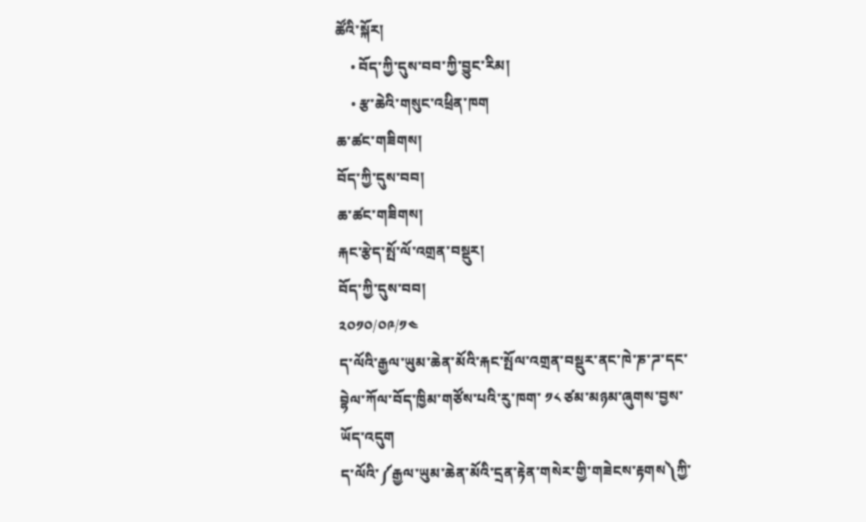ཚོའི་སྐོར།
    • བོད་ཀྱི་དུས་བབ་ཀྱི་བྱུང་རིམ།
    • རྩ་ཆེའི་གསུང་འཕྲིན་ཁག
ཆ་ཚང་གཟིགས།
བོད་ཀྱི་དུས་བབ།
ཆ་ཚང་གཟིགས།
རྐང་རྩེད་སྤོ་ལོ་འགྲན་བསྡུར།
བོད་ཀྱི་དུས་བབ།
༢༠༡༠/༠༩/༡༤
ད་ལོའི་རྒྱལ་ཡུམ་ཆེན་མོའི་རྐང་སྤོལ་འགྲན་བསྡུར་ནང་ཁེ་ཎ་ཌ་དང་བྷེལ་ཀོལ་བོད་ཁྱིམ་གཙོས་པའི་རུ་ཁག་ ༡༨ ཙམ་མཉམ་ཞུགས་བྱས་ཡོད་འདུག
ད་ལོའི་༼རྒྱལ་ཡུམ་ཆེན་མོའི་དྲན་རྟེན་གསེར་གྱི་གཟེངས་རྟགས༽ཀྱི་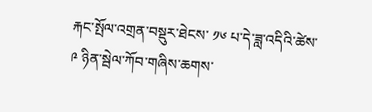རྐང་སྤོལ་འགྲན་བསྡུར་ཐེངས་ ༡༦ པ་དེ་ཟླ་འདིའི་ཚེས་ ༩ ཉིན་སྦེལ་ཀོབ་གཞིས་ཆགས་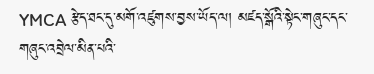YMCA རྩེད་ཐང་དུ་མགོ་འཛུགས་བྱས་ཡོད་ལ། མཛད་སྒོའི་སྟེང་གཞུང་དང་གཞུང་འབྲེལ་མིན་པའི་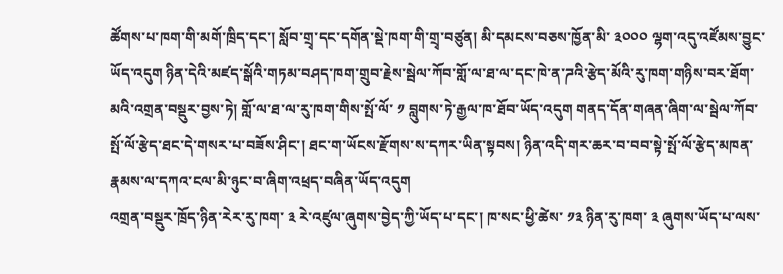ཚོགས་པ་ཁག་གི་མགོ་ཁྲིད་དང་། སློབ་གྲྭ་དང་དགོན་སྡེ་ཁག་གི་གྲྭ་བཙུན། མི་དམངས་བཅས་ཁྱོན་མི་ ༣༠༠༠ ལྷག་འདུ་འཛོམས་བྱུང་ཡོད་འདུག ཉིན་དེའི་མཛད་སྒོའི་གཏམ་བཤད་ཁག་གྲུབ་རྗེས་སྦེལ་ཀོབ་གློ་ལ་ཐ་ལ་དང་ཁེ་ན་ཌའི་རྩེད་མོའི་རུ་ཁག་གཉིས་བར་ཐོག་མའི་འགྲན་བསྡུར་བྱས་ཏེ། གློ་ལ་ཐ་ལ་རུ་ཁག་གིས་སྤོ་ལོ་ ༡ བླུགས་ཏེ་རྒྱལ་ཁ་ཐོབ་ཡོད་འདུག གནད་དོན་གཞན་ཞིག་ལ་སྦེལ་ཀོབ་སྤོ་ལོ་རྩེད་ཐང་དེ་གསར་པ་བཟོས་ཤིང་། ཐང་ག་ཡོངས་རྫོགས་ས་དཀར་ཡིན་སྟབས། ཉིན་འདི་གར་ཆར་བ་བབ་སྟེ་སྤོ་ལོ་རྩེད་མཁན་རྣམས་ལ་དཀའ་ངལ་མི་ཉུང་བ་ཞིག་འཕྲད་བཞིན་ཡོད་འདུག
འགྲན་བསྡུར་ཁྲོད་ཉིན་རེར་རུ་ཁག་ ༣ རེ་འཛུལ་ཞུགས་བྱེད་ཀྱི་ཡོད་པ་དང་། ཁ་སང་ཕྱི་ཚེས་ ༡༣ ཉིན་རུ་ཁག་ ༣ ཞུགས་ཡོད་པ་ལས་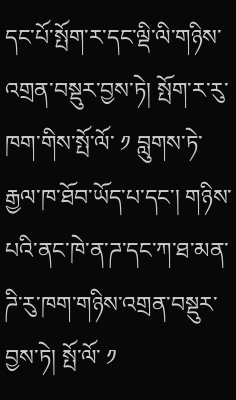དང་པོ་སྤོག་ར་དང་ལྡི་ལི་གཉིས་འགྲན་བསྡུར་བྱས་ཏེ། སྤོག་ར་རུ་ཁག་གིས་སྤོ་ལོ་ ༡ བླུགས་ཏེ་རྒྱལ་ཁ་ཐོབ་ཡོད་པ་དང་། གཉིས་པའི་ནང་ཁེ་ན་ཌ་དང་ཀ་ཐ་མན་ཌི་རུ་ཁག་གཉིས་འགྲན་བསྡུར་བྱས་ཏེ། སྤོ་ལོ་ ༡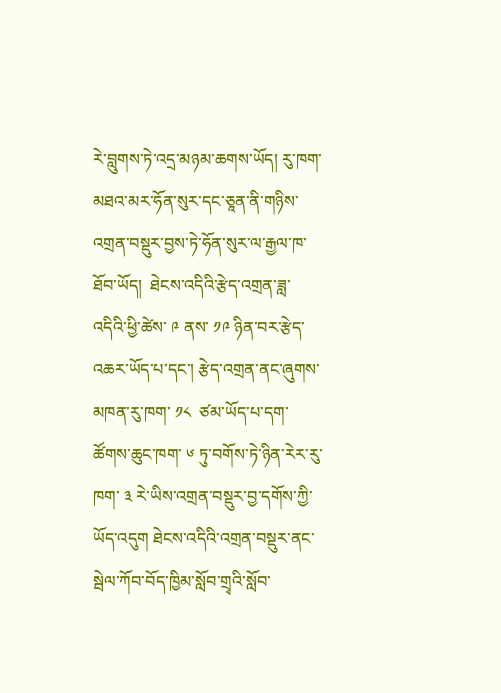རེ་བླུགས་ཏེ་འདྲ་མཉམ་ཆགས་ཡོད། རུ་ཁག་མཐའ་མར་ཧོན་སུར་དང་ཅཱན་ནི་གཉིས་འགྲན་བསྡུར་བྱས་ཏེ་ཧོན་སུར་ལ་རྒྱལ་ཁ་ཐོབ་ཡོད།  ཐེངས་འདིའི་རྩེད་འགྲན་ཟླ་འདིའི་ཕྱི་ཚེས་ ༩ ནས་ ༡༩ ཉིན་བར་རྩེད་འཆར་ཡོད་པ་དང་། རྩེད་འགྲན་ནང་ཞུགས་མཁན་རུ་ཁག་ ༡༨  ཙམ་ཡོད་པ་དག་ཚོགས་ཆུང་ཁག་ ༦ ཏུ་བགོས་ཏེ་ཉིན་རེར་རུ་ཁག་ ༣ རེ་ཡིས་འགྲན་བསྡུར་བྱ་དགོས་ཀྱི་ཡོད་འདུག ཐེངས་འདིའི་འགྲན་བསྡུར་ནང་སྦེལ་ཀོབ་བོད་ཁྱིམ་སློབ་གྲྭའི་སློབ་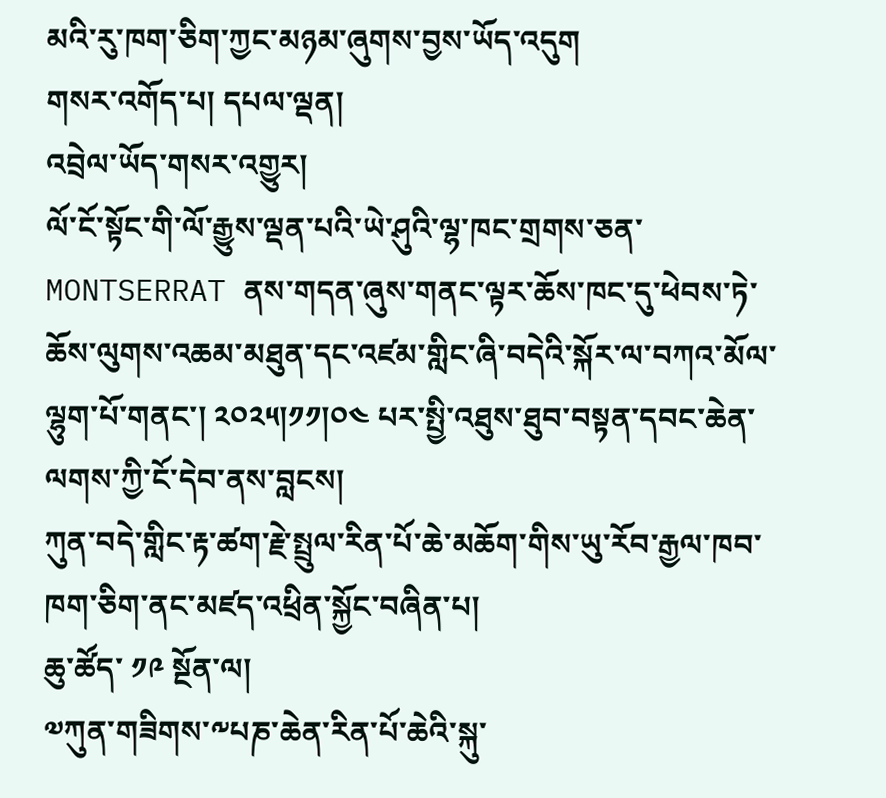མའི་རུ་ཁག་ཅིག་ཀྱང་མཉམ་ཞུགས་བྱས་ཡོད་འདུག
གསར་འགོད་པ། དཔལ་ལྡན།
འབྲེལ་ཡོད་གསར་འགྱུར།
ལོ་ངོ་སྟོང་གི་ལོ་རྒྱུས་ལྡན་པའི་ཡེ་ཤུའི་ལྷ་ཁང་གྲགས་ཅན་ MONTSERRAT ནས་གདན་ཞུས་གནང་ལྟར་ཆོས་ཁང་དུ་ཕེབས་ཏེ་ཆོས་ལུགས་འཆམ་མཐུན་དང་འཛམ་གླིང་ཞི་བདེའི་སྐོར་ལ་བཀའ་མོལ་ལྷུག་པོ་གནང་། ༢༠༢༥།༡༡།༠༤ པར་སྤྱི་འཐུས་ཐུབ་བསྟན་དབང་ཆེན་ལགས་ཀྱི་ངོ་དེབ་ནས་བླངས།
ཀུན་བདེ་གླིང་རྟ་ཚག་རྗེ་སྤྲུལ་རིན་པོ་ཆེ་མཆོག་གིས་ཡུ་རོབ་རྒྱལ་ཁབ་ཁག་ཅིག་ནང་མཛད་འཕྲིན་སྐྱོང་བཞིན་པ།
ཆུ་ཚོད་ ༡༩ སྔོན་ལ།
༧ཀུན་གཟིགས་༸པཎ་ཆེན་རིན་པོ་ཆེའི་སྐུ་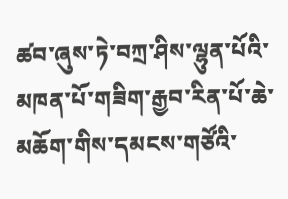ཚབ་ཞུས་ཏེ་བཀྲ་ཤིས་ལྷུན་པོའི་མཁན་པོ་གཟིག་རྒྱབ་རིན་པོ་ཆེ་མཆོག་གིས་དམངས་གཙོའི་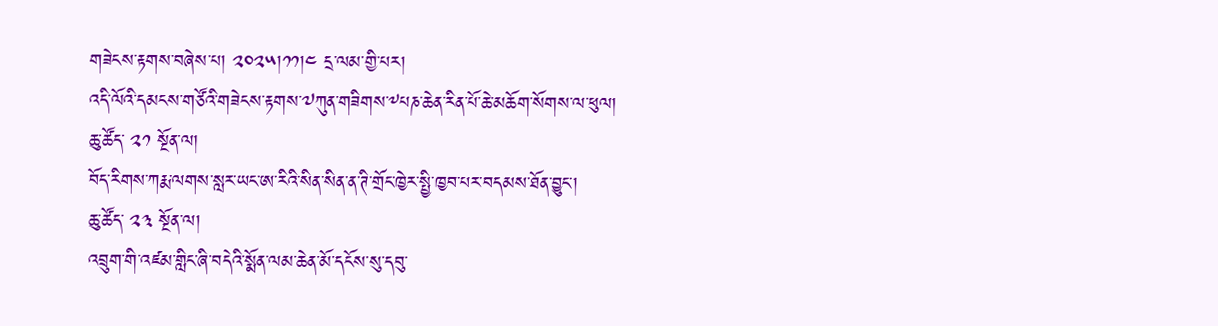གཟེངས་རྟགས་བཞེས་པ། ༢༠༢༥།༡༡།༤ དྲ་ལམ་གྱི་པར།
འདི་ལོའི་དམངས་གཙོའི་གཟེངས་རྟགས་༧ཀུན་གཟིགས་༸པཎ་ཆེན་རིན་པོ་ཆེ་མཆོག་སོགས་ལ་ཕུལ།
ཆུ་ཚོད་ ༢༡ སྔོན་ལ།
བོད་རིགས་ཀརྨ་ལགས་སླར་ཡང་ཨ་རིའི་སིན་སིན་ན་ཊི་གྲོང་ཁྱེར་སྤྱི་ཁྱབ་པར་བདམས་ཐོན་བྱུང་།
ཆུ་ཚོད་ ༢༣ སྔོན་ལ།
འབྲུག་གི་འཛམ་གླིང་ཞི་བདེའི་སྨོན་ལམ་ཆེན་མོ་དངོས་སུ་དབུ་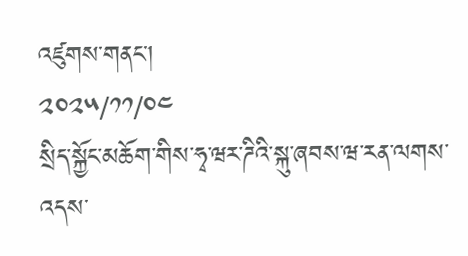འཛུགས་གནང་།
༢༠༢༥/༡༡/༠༤
སྲིད་སྐྱོང་མཆོག་གིས་ཧྭ་ཝར་ཌིའི་སྐུ་ཞབས་ཝ་རན་ལགས་འདས་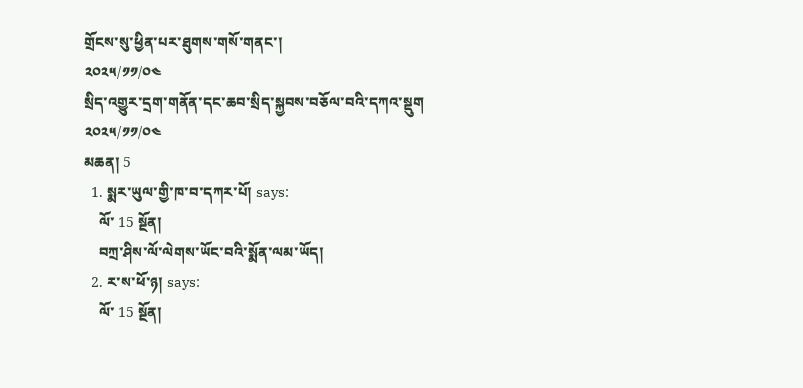གྲོངས་སུ་ཕྱིན་པར་ཐུགས་གསོ་གནང་།
༢༠༢༥/༡༡/༠༤
སྲིད་འགྱུར་དྲག་གནོན་དང་ཆབ་སྲིད་སྐྱབས་བཅོལ་བའི་དཀའ་སྡུག
༢༠༢༥/༡༡/༠༤
མཆན། 5
  1. སྨར་ཡུལ་གྱི་ཁ་བ་དཀར་པོ། says:
    ལོ་ 15 སྔོན།
    བཀྲ་ཤིས་ལོ་ལེགས་ཡོང་བའི་སྨོན་ལམ་ཡོད།
  2. ར་ས་ཕོ་ཉ། says:
    ལོ་ 15 སྔོན།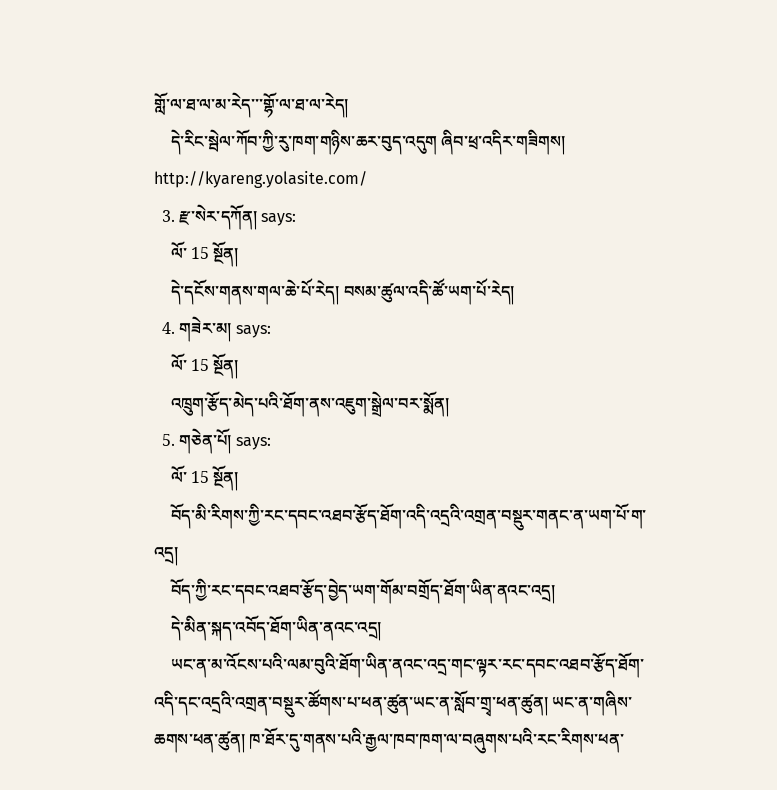གློ་ལ་ཐ་ལ་མ་རེད་་་གྷོ་ལ་ཐ་ལ་རེད།
    དེ་རིང་སྦེལ་ཀོབ་ཀྱི་རུ་ཁག་གཉིས་ཆར་བུད་འདུག ཞིབ་ཕྲ་འདིར་གཟིགས། http://kyareng.yolasite.com/
  3. རྫ་སེར་དཀོན། says:
    ལོ་ 15 སྔོན།
    དེ་དངོས་གནས་གལ་ཆེ་པོ་རེད། བསམ་ཚུལ་འདི་ཚོ་ཡག་པོ་རེད།
  4. གཟེར་མ། says:
    ལོ་ 15 སྔོན།
    འཁྲུག་རྩོད་མེད་པའི་ཐོག་ནས་འཇུག་སྒྲེལ་བར་སྨོན།
  5. གཅེན་པོ། says:
    ལོ་ 15 སྔོན།
    བོད་མི་རིགས་ཀྱི་རང་དབང་འཐབ་རྩོད་ཐོག་འདི་འདྲའི་འགྲན་བསྡུར་གནང་ན་ཡག་པོ་ག་འདྲ།
    བོད་ཀྱི་རང་དབང་འཐབ་རྩོད་བྱེད་ཡག་གོམ་བགྲོད་ཐོག་ཡིན་ནའང་འདྲ།
    དེ་མིན་སྐད་འབོད་ཐོག་ཡིན་ནའང་འདྲ།
    ཡང་ན་མ་འོངས་པའི་ལམ་བུའི་ཐོག་ཡིན་ནའང་འདྲ་གང་ལྟར་རང་དབང་འཐབ་རྩོད་ཐོག་འདི་དང་འདྲའི་འགྲན་བསྡུར་ཚོགས་པ་ཕན་ཚུན་ཡང་ན་སློབ་གྲྭ་ཕན་ཚུན། ཡང་ན་གཞིས་ཆགས་ཕན་ཚུན། ཁ་ཐོར་དུ་གནས་པའི་རྒྱལ་ཁབ་ཁག་ལ་བཞུགས་པའི་རང་རིགས་ཕན་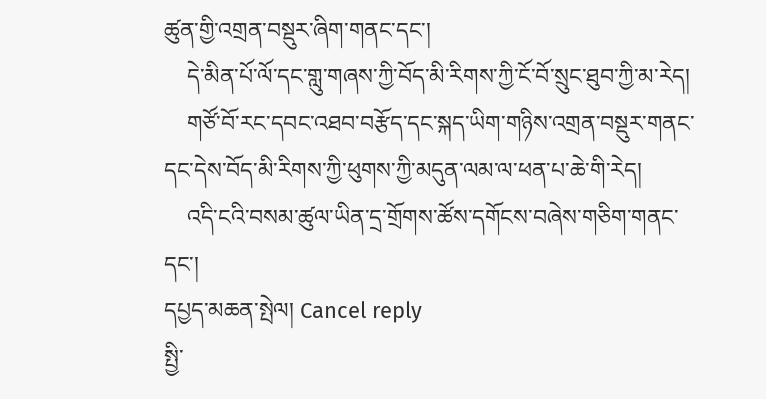ཚུན་གྱི་འགྲན་བསྡུར་ཞིག་གནང་དང་།
    དེ་མིན་པོ་ལོ་དང་གླུ་གཞས་ཀྱི་བོད་མི་རིགས་ཀྱི་ངོ་བོ་སྲུང་ཐུབ་ཀྱི་མ་རེད།
    གཙོ་བོ་རང་དབང་འཐབ་བརྩོད་དང་སྐད་ཡིག་གཉིས་འགྲན་བསྡུར་གནང་དང་དེས་བོད་མི་རིགས་ཀྱི་ཕུགས་ཀྱི་མདུན་ལམ་ལ་ཕན་པ་ཆེ་གི་རེད།
    འདི་ངའི་བསམ་ཚུལ་ཡིན་དྲ་གྲོགས་ཚོས་དགོངས་བཞེས་གཅིག་གནང་དང་།
དཔྱད་མཆན་སྤེལ། Cancel reply
སྤྱི་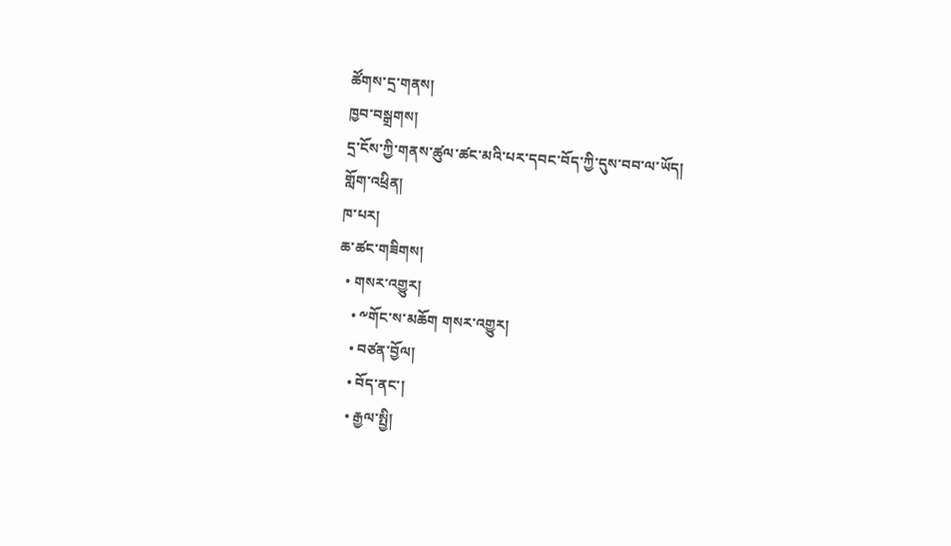ཚོགས་དྲ་གནས།
ཁྱབ་བསྒྲགས།
དྲ་ངོས་ཀྱི་གནས་ཚུལ་ཚང་མའི་པར་དབང་བོད་ཀྱི་དུས་བབ་ལ་ཡོད།
གློག་འཕྲིན།
ཁ་པར།
ཆ་ཚང་གཟིགས།
  • གསར་འགྱུར།
    • ༸གོང་ས་མཆོག གསར་འགྱུར།
    • བཙན་བྱོལ།
    • བོད་ནང་།
    • རྒྱལ་སྤྱི།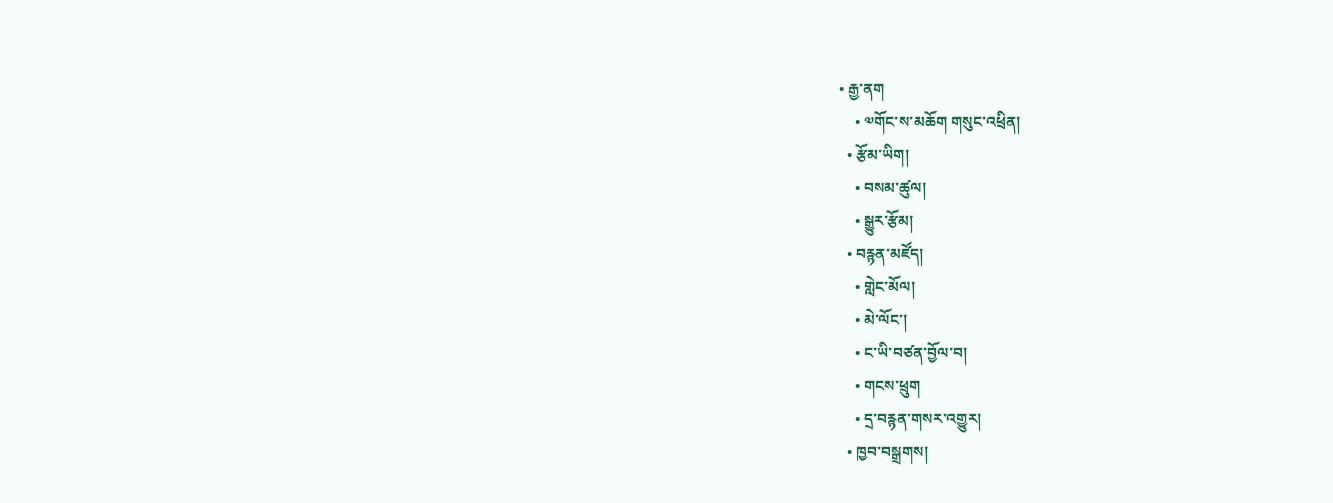• རྒྱ་ནག
    • ༧གོང་ས་མཆོག གསུང་འཕྲིན།
  • རྩོམ་ཡིག།
    • བསམ་ཚུལ།
    • སྒྱུར་རྩོམ།
  • བརྙན་མཛོད།
    • གླེང་མོལ།
    • མེ་ལོང་།
    • ང་ཡི་བཙན་བྱོལ་བ།
    • གངས་ཕྲུག
    • དྲ་བརྙན་གསར་འགྱུར།
  • ཁྱབ་བསྒྲགས།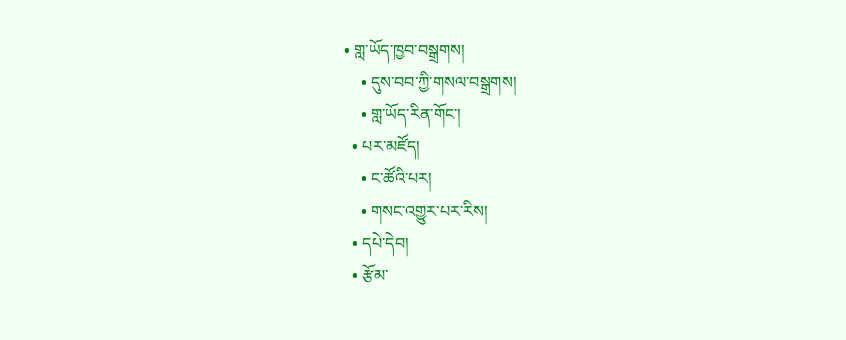• གླ་ཡོད་ཁྱབ་བསྒྲགས།
    • དུས་བབ་ཀྱི་གསལ་བསྒྲགས།
    • གླ་ཡོད་རིན་གོང་།
  • པར་མཛོད།
    • ང་ཚོའི་པར།
    • གསང་འགྱུར་པར་རིས།
  • དཔེ་དེབ།
  • རྩོམ་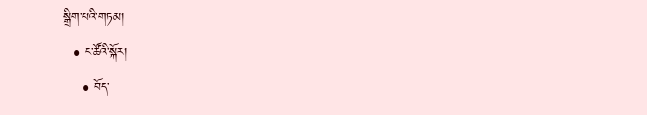སྒྲིག་པའི་གཏམ།
  • ང་ཚོའི་སྐོར།
    • བོད་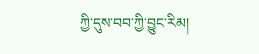ཀྱི་དུས་བབ་ཀྱི་བྱུང་རིམ།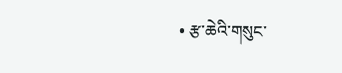• རྩ་ཆེའི་གསུང་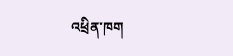འཕྲིན་ཁག